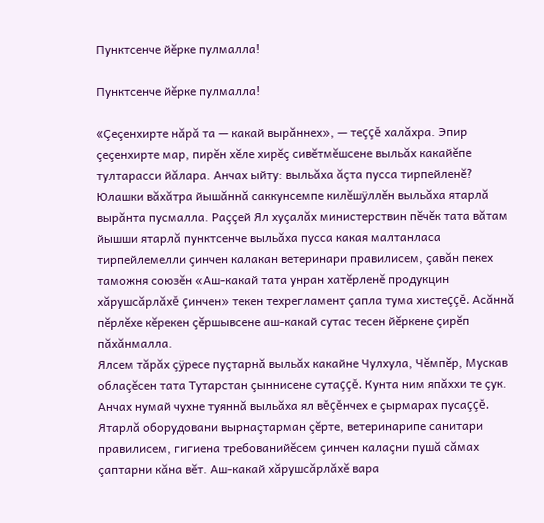Пунктсенче йĕрке пулмалла!

Пунктсенче йĕрке пулмалла!

«Çеçенхирте нăрă та — какай вырăннех», — теççĕ халăхра. Эпир çеçенхирте мар, пирĕн хĕле хирĕç сивĕтмĕшсене выльăх какайĕпе тултарасси йăлара. Анчах ыйту: выльăха ăçта пусса тирпейленĕ?
Юлашки вăхăтра йышăннă саккунсемпе килĕшÿллĕн выльăха ятарлă вырăнта пусмалла. Раççей Ял хуçалăх министерствин пĕчĕк тата вăтам йышши ятарлă пунктсенче выльăха пусса какая малтанласа тирпейлемелли çинчен калакан ветеринари правилисем, çавăн пекех таможня союзĕн «Аш-какай тата унран хатĕрленĕ продукцин хăрушсăрлăхĕ çинчен» текен техрегламент çапла тума хистеççĕ. Асăннă пĕрлĕхе кĕрекен çĕршывсене аш-какай сутас тесен йĕркене çирĕп пăхăнмалла.
Ялсем тăрăх çÿресе пуçтарнă выльăх какайне Чулхула, Чĕмпĕр, Мускав облаçĕсен тата Тутарстан çыннисене сутаççĕ. Кунта ним япăххи те çук. Анчах нумай чухне туяннă выльăха ял вĕçĕнчех е çырмарах пусаççĕ.
Ятарлă оборудовани вырнаçтарман çĕрте, ветеринарипе санитари правилисем, гигиена требованийĕсем çинчен калаçни пушă сăмах çаптарни кăна вĕт. Аш-какай хăрушсăрлăхĕ вара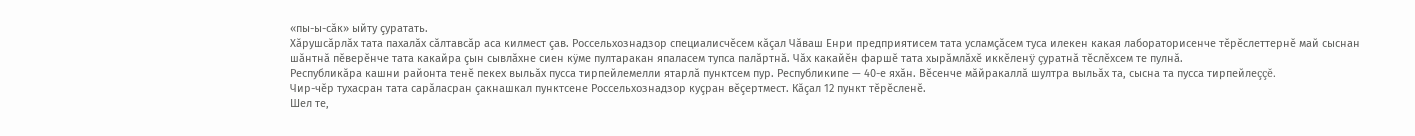«пы-ы-сăк» ыйту çуратать.
Хăрушсăрлăх тата пахалăх сăлтавсăр аса килмест çав. Россельхознадзор специалисчĕсем кăçал Чăваш Енри предприятисем тата усламçăсем туса илекен какая лабораторисенче тĕрĕслеттернĕ май сыснан шăнтнă пĕверĕнче тата какайра çын сывлăхне сиен кÿме пултаракан япаласем тупса палăртнă. Чăх какайĕн фаршĕ тата хырăмлăхĕ иккĕленÿ çуратнă тĕслĕхсем те пулнă.
Республикăра кашни районта тенĕ пекех выльăх пусса тирпейлемелли ятарлă пунктсем пур. Республикипе — 40-е яхăн. Вĕсенче мăйракаллă шултра выльăх та, сысна та пусса тирпейлеççĕ.
Чир-чĕр тухасран тата сарăласран çакнашкал пунктсене Россельхознадзор куçран вĕçертмест. Кăçал 12 пункт тĕрĕсленĕ.
Шел те,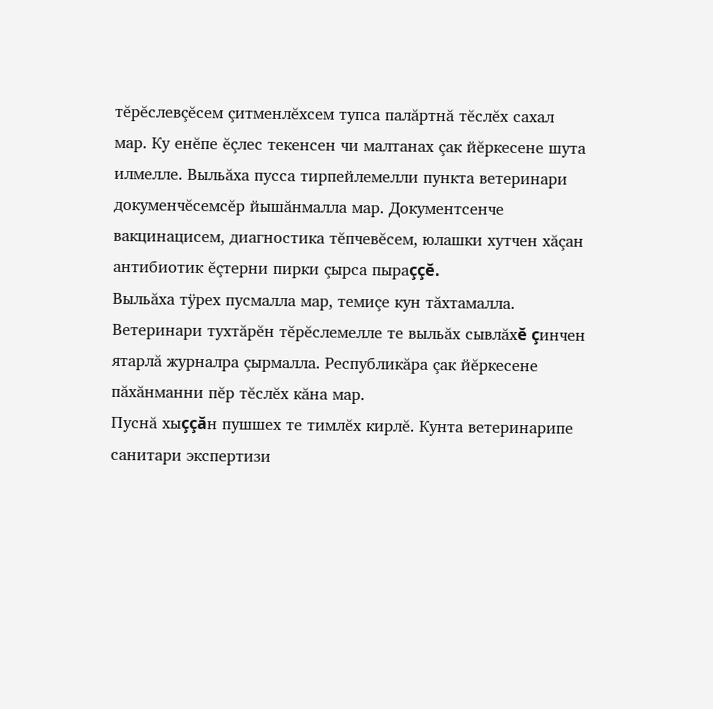тĕрĕслевçĕсем çитменлĕхсем тупса палăртнă тĕслĕх сахал мар. Ку енĕпе ĕçлес текенсен чи малтанах çак йĕркесене шута илмелле. Выльăха пусса тирпейлемелли пункта ветеринари докуменчĕсемсĕр йышăнмалла мар. Документсенче вакцинацисем, диагностика тĕпчевĕсем, юлашки хутчен хăçан антибиотик ĕçтерни пирки çырса пыраççĕ.
Выльăха тÿрех пусмалла мар, темиçе кун тăхтамалла. Ветеринари тухтăрĕн тĕрĕслемелле те выльăх сывлăхĕ çинчен ятарлă журналра çырмалла. Республикăра çак йĕркесене пăхăнманни пĕр тĕслĕх кăна мар.
Пуснă хыççăн пушшех те тимлĕх кирлĕ. Кунта ветеринарипе санитари экспертизи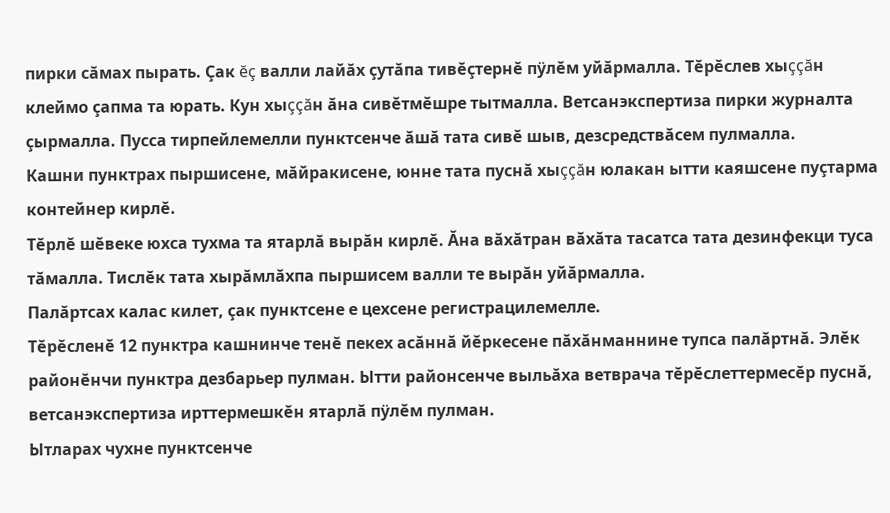пирки сăмах пырать. Çак ĕç валли лайăх çутăпа тивĕçтернĕ пÿлĕм уйăрмалла. Тĕрĕслев хыççăн клеймо çапма та юрать. Кун хыççăн ăна сивĕтмĕшре тытмалла. Ветсанэкспертиза пирки журналта çырмалла. Пусса тирпейлемелли пунктсенче ăшă тата сивĕ шыв, дезсредствăсем пулмалла.
Кашни пунктрах пыршисене, мăйракисене, юнне тата пуснă хыççăн юлакан ытти каяшсене пуçтарма контейнер кирлĕ.
Тĕрлĕ шĕвеке юхса тухма та ятарлă вырăн кирлĕ. Ăна вăхăтран вăхăта тасатса тата дезинфекци туса тăмалла. Тислĕк тата хырăмлăхпа пыршисем валли те вырăн уйăрмалла.
Палăртсах калас килет, çак пунктсене е цехсене регистрацилемелле.
Тĕрĕсленĕ 12 пунктра кашнинче тенĕ пекех асăннă йĕркесене пăхăнманнине тупса палăртнă. Элĕк районĕнчи пунктра дезбарьер пулман. Ытти районсенче выльăха ветврача тĕрĕслеттермесĕр пуснă, ветсанэкспертиза ирттермешкĕн ятарлă пÿлĕм пулман.
Ытларах чухне пунктсенче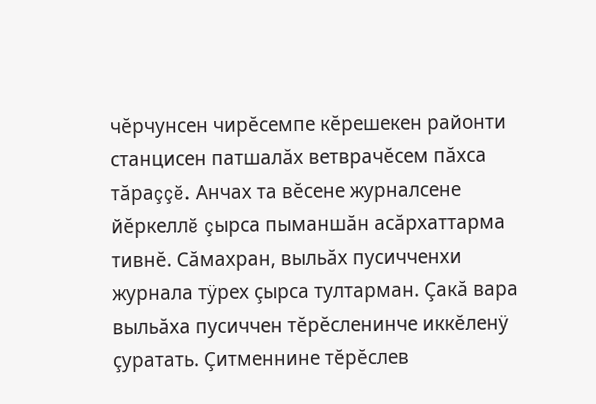чĕрчунсен чирĕсемпе кĕрешекен районти станцисен патшалăх ветврачĕсем пăхса тăраççĕ. Анчах та вĕсене журналсене йĕркеллĕ çырса пыманшăн асăрхаттарма тивнĕ. Сăмахран, выльăх пусичченхи журнала тÿрех çырса тултарман. Çакă вара выльăха пусиччен тĕрĕсленинче иккĕленÿ çуратать. Çитменнине тĕрĕслев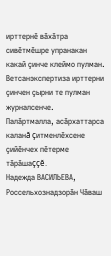ирттернĕ вăхăтра сивĕтмĕшре упранакан какай çинче клеймо пулман. Ветсанэкспертиза ирттерни çинчен çырни те пулман журналсенче.
Палăртмалла, асăрхаттарса каланă çитменлĕхсене çийĕнчех пĕтерме тăрăшаççĕ.
Надежда ВАСИЛЬЕВА,
Россельхознадзорăн Чăваш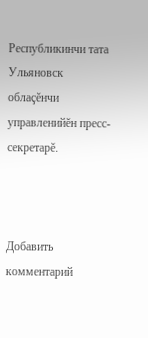Республикинчи тата Ульяновск облаçĕнчи управленийĕн пресс-секретарĕ.



Добавить комментарий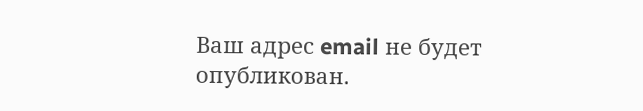Ваш адрес email не будет опубликован.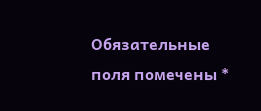Обязательные поля помечены *